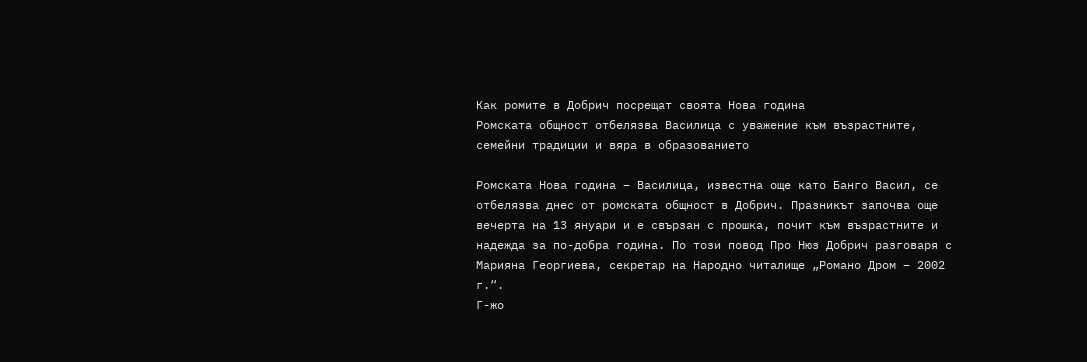Как ромите в Добрич посрещат своята Нова година
Ромската общност отбелязва Василица с уважение към възрастните, семейни традиции и вяра в образованието

Ромската Нова година – Василица, известна още като Банго Васил, се отбелязва днес от ромската общност в Добрич. Празникът започва още вечерта на 13 януари и е свързан с прошка, почит към възрастните и надежда за по-добра година. По този повод Про Нюз Добрич разговаря с Марияна Георгиева, секретар на Народно читалище „Романо Дром – 2002 г.“.
Г-жо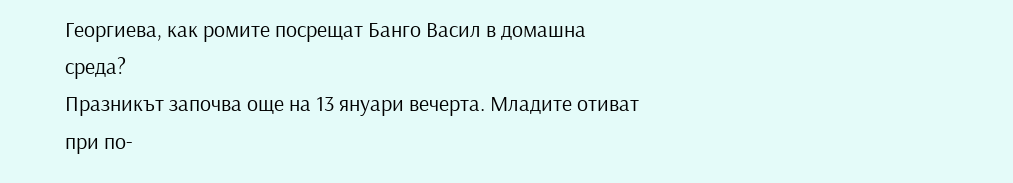Георгиева, как ромите посрещат Банго Васил в домашна среда?
Празникът започва още на 13 януари вечерта. Младите отиват при по-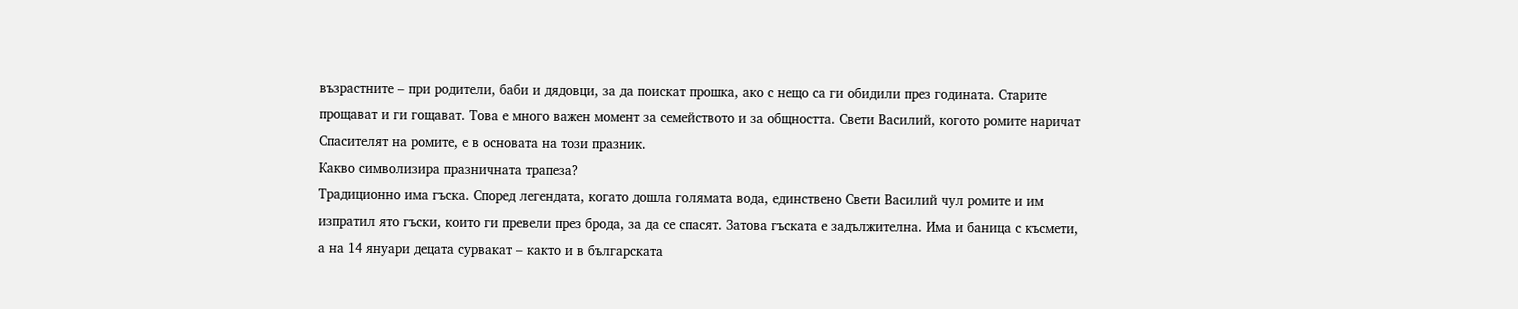възрастните – при родители, баби и дядовци, за да поискат прошка, ако с нещо са ги обидили през годината. Старите прощават и ги гощават. Това е много важен момент за семейството и за общността. Свети Василий, когото ромите наричат Спасителят на ромите, е в основата на този празник.
Какво символизира празничната трапеза?
Традиционно има гъска. Според легендата, когато дошла голямата вода, единствено Свети Василий чул ромите и им изпратил ято гъски, които ги превели през брода, за да се спасят. Затова гъската е задължителна. Има и баница с късмети, а на 14 януари децата сурвакат – както и в българската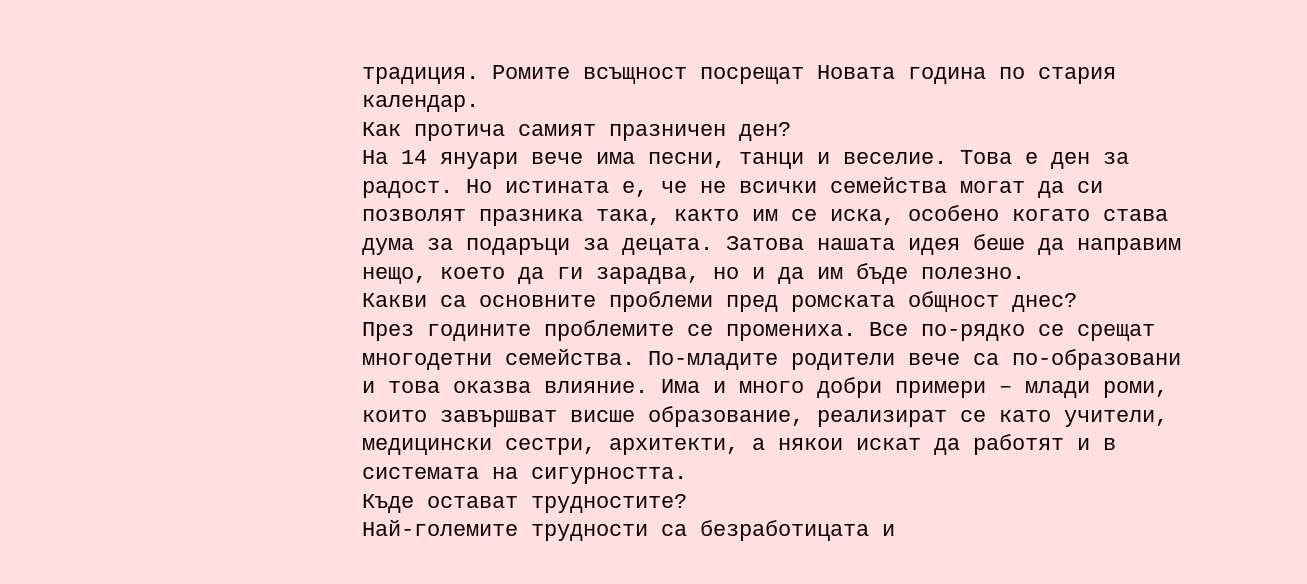традиция. Ромите всъщност посрещат Новата година по стария календар.
Как протича самият празничен ден?
На 14 януари вече има песни, танци и веселие. Това е ден за радост. Но истината е, че не всички семейства могат да си позволят празника така, както им се иска, особено когато става дума за подаръци за децата. Затова нашата идея беше да направим нещо, което да ги зарадва, но и да им бъде полезно.
Какви са основните проблеми пред ромската общност днес?
През годините проблемите се промениха. Все по-рядко се срещат многодетни семейства. По-младите родители вече са по-образовани и това оказва влияние. Има и много добри примери – млади роми, които завършват висше образование, реализират се като учители, медицински сестри, архитекти, а някои искат да работят и в системата на сигурността.
Къде остават трудностите?
Най-големите трудности са безработицата и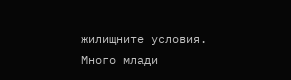жилищните условия. Много млади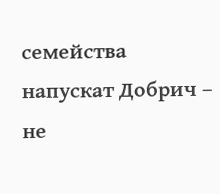семейства напускат Добрич – не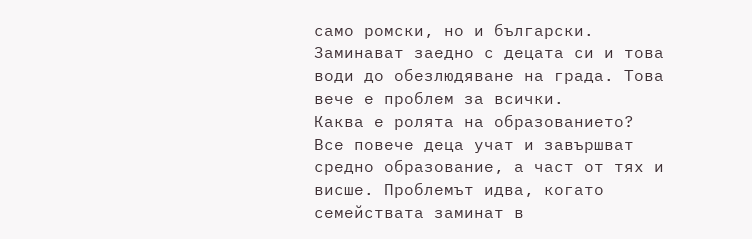само ромски, но и български. Заминават заедно с децата си и това води до обезлюдяване на града. Това вече е проблем за всички.
Каква е ролята на образованието?
Все повече деца учат и завършват средно образование, а част от тях и висше. Проблемът идва, когато семействата заминат в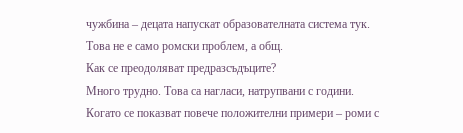чужбина – децата напускат образователната система тук. Това не е само ромски проблем, а общ.
Как се преодоляват предразсъдъците?
Много трудно. Това са нагласи, натрупвани с години. Когато се показват повече положителни примери – роми с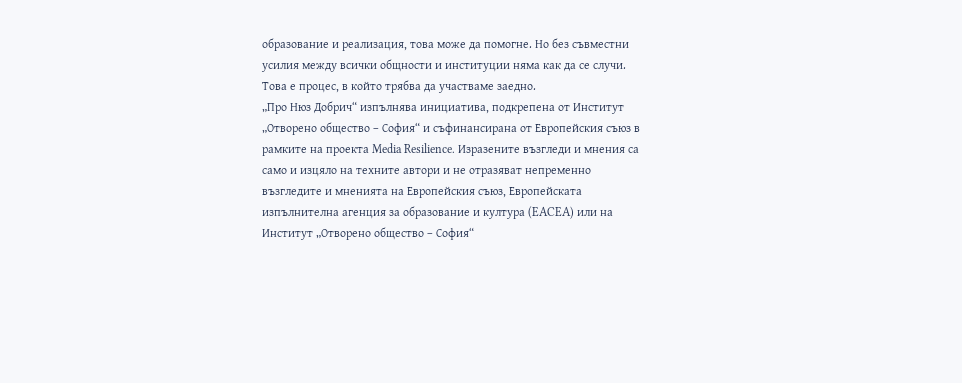образование и реализация, това може да помогне. Но без съвместни усилия между всички общности и институции няма как да се случи. Това е процес, в който трябва да участваме заедно.
„Про Нюз Добрич“ изпълнява инициатива, подкрепена от Институт „Отворено общество – София“ и съфинансирана от Европейския съюз в рамките на проекта Media Resilience. Изразените възгледи и мнения са само и изцяло на техните автори и не отразяват непременно възгледите и мненията на Европейския съюз, Европейската изпълнителна агенция за образование и култура (EACEA) или на Институт „Отворено общество – София“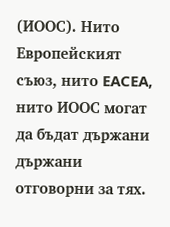(ИООС). Нито Европейският съюз, нито EACEA, нито ИООС могат да бъдат държани държани отговорни за тях.